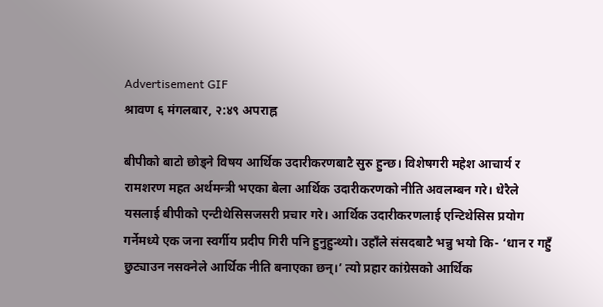Advertisement GIF
श्रावण ६ मंगलबार, २:४९ अपराह्न

बीपीको बाटो छोड्ने विषय आर्थिक उदारीकरणबाटै सुरु हुन्छ। विशेषगरी महेश आचार्य र रामशरण महत अर्थमन्त्री भएका बेला आर्थिक उदारीकरणको नीति अवलम्बन गरे। धेरैले यसलाई बीपीको एन्टीथेसिसजसरी प्रचार गरे। आर्थिक उदारीकरणलाई एन्टिथेसिस प्रयोग गर्नेमध्ये एक जना स्वर्गीय प्रदीप गिरी पनि हुनुहुन्थ्यो। उहाँले संसदबाटै भन्नु भयो कि- ‘धान र गहुँ छुट्याउन नसक्नेले आर्थिक नीति बनाएका छन्।’ त्यो प्रहार कांग्रेसको आर्थिक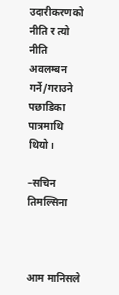उदारीकरणको नीति र त्यो नीति अवलम्बन गर्ने/गराउने पछाडिका पात्रमाथि थियो।

–सचिन तिमल्सिना



आम मानिसले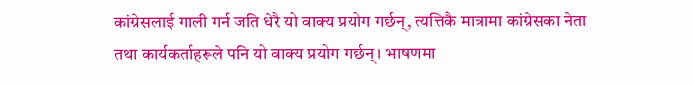कांग्रेसलाई गाली गर्न जति धेरै यो वाक्य प्रयोग गर्छन्, त्यत्तिकै मात्रामा कांग्रेसका नेता तथा कार्यकर्ताहरूले पनि यो वाक्य प्रयोग गर्छन्। भाषणमा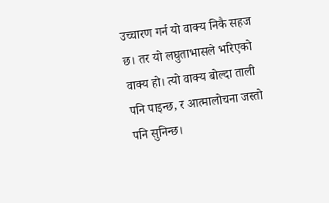उच्चारण गर्न यो वाक्य निकै सहज छ। तर यो लघुताभासले भरिएको वाक्य हो। त्यो वाक्य बोल्दा ताली पनि पाइन्छ, र आत्मालोचना जस्तो पनि सुनिन्छ।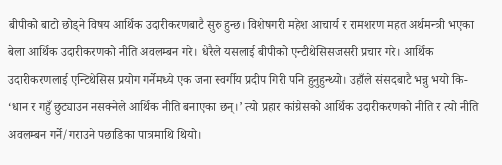बीपीको बाटो छोड्ने विषय आर्थिक उदारीकरणबाटै सुरु हुन्छ। विशेषगरी महेश आचार्य र रामशरण महत अर्थमन्त्री भएका बेला आर्थिक उदारीकरणको नीति अवलम्बन गरे। धेरैले यसलाई बीपीको एन्टीथेसिसजसरी प्रचार गरे। आर्थिक उदारीकरणलाई एन्टिथेसिस प्रयोग गर्नेमध्ये एक जना स्वर्गीय प्रदीप गिरी पनि हुनुहुन्थ्यो। उहाँले संसदबाटै भन्नु भयो कि- ‘धान र गहुँ छुट्याउन नसक्नेले आर्थिक नीति बनाएका छन्।’ त्यो प्रहार कांग्रेसको आर्थिक उदारीकरणको नीति र त्यो नीति अवलम्बन गर्ने/गराउने पछाडिका पात्रमाथि थियो।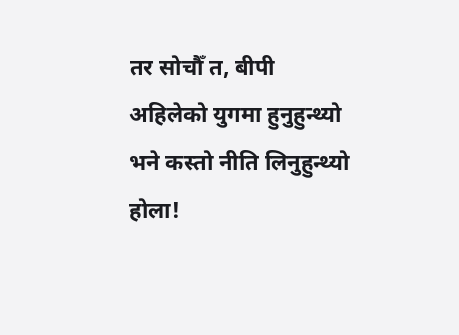तर सोचौँ त, बीपी अहिलेको युगमा हुनुहुन्थ्यो भने कस्तो नीति लिनुहुन्थ्यो होला!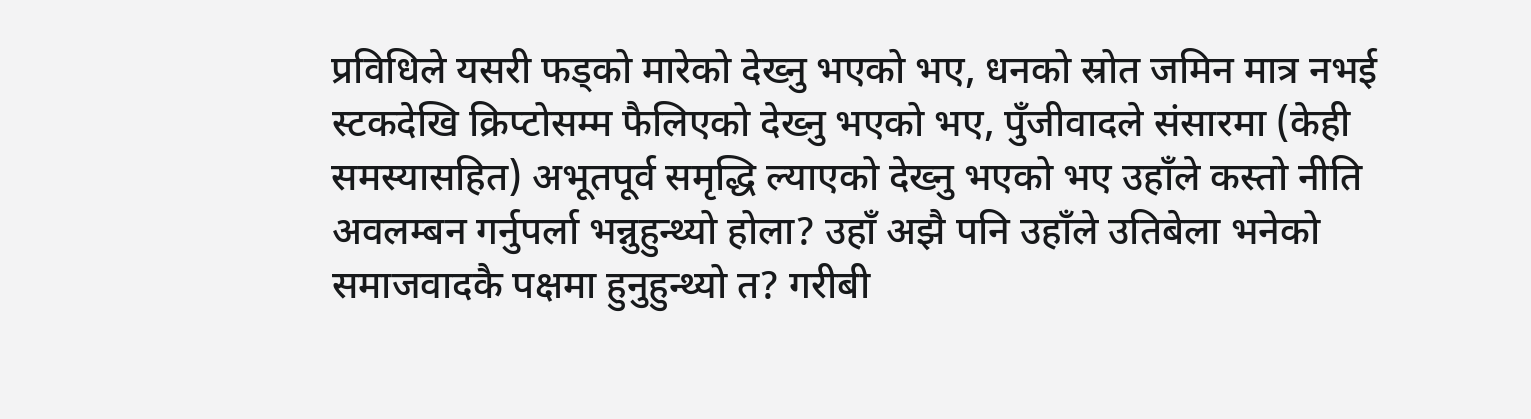प्रविधिले यसरी फड्को मारेको देख्नु भएको भए, धनको स्रोत जमिन मात्र नभई स्टकदेखि क्रिप्टोसम्म फैलिएको देख्नु भएको भए, पुँजीवादले संसारमा (केही समस्यासहित) अभूतपूर्व समृद्धि ल्याएको देख्नु भएको भए उहाँले कस्तो नीति अवलम्बन गर्नुपर्ला भन्नुहुन्थ्यो होला? उहाँ अझै पनि उहाँले उतिबेला भनेको समाजवादकै पक्षमा हुनुहुन्थ्यो त? गरीबी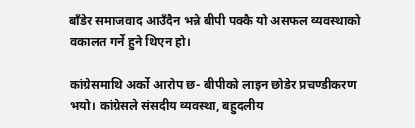बाँडेर समाजवाद आउँदैन भन्ने बीपी पक्कै यो असफल व्यवस्थाको वकालत गर्ने हुने थिएन हो।

कांग्रेसमाथि अर्को आरोप छ- बीपीको लाइन छोडेर प्रचण्डीकरण भयो। कांग्रेसले संसदीय व्यवस्था, बहुदलीय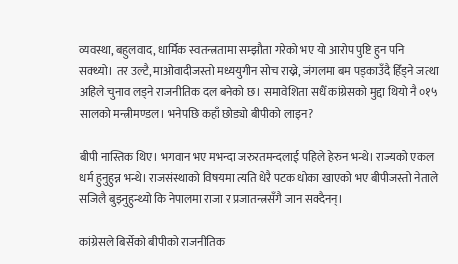व्यवस्था, बहुलवाद, धार्मिक स्वतन्त्रतामा सम्झौता गरेको भए यो आरोप पुष्टि हुन पनि सक्थ्यो। तर उल्टै, माओवादीजस्तो मध्ययुगीन सोच राख्ने, जंगलमा बम पड्काउँदै हिँड्ने जत्था अहिले चुनाव लड्ने राजनीतिक दल बनेको छ। समावेशिता सधैँ कांग्रेसको मुद्दा थियो नै ०१५ सालको मन्त्रीमण्डल। भनेपछि कहाँ छोड्यो बीपीको लाइन?

बीपी नास्तिक थिए। भगवान भए मभन्दा जरुरतमन्दलाई पहिले हेरुन भन्थे। राज्यको एकल धर्म हुनुहुन्न भन्थे। राजसंस्थाको विषयमा त्यति धेरै पटक धोका खाएको भए बीपीजस्तो नेताले सजिलै बुझ्नुहुन्थ्यो कि नेपालमा राजा र प्रजातन्त्रसँगै जान सक्दैनन्।

कांग्रेसले बिर्सेको बीपीको राजनीतिक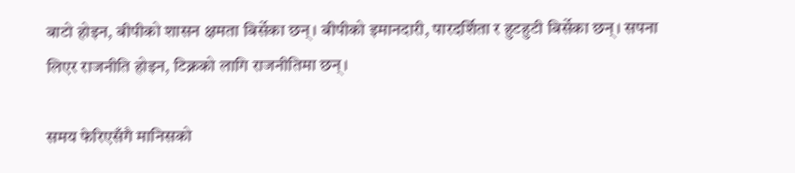बाटो होइन, बीपीको शासन क्षमता बिर्सेका छन्। बीपीको इमानदारी, पारदर्शिता र हुटहुटी बिर्सेका छन्। सपना लिएर राजनीति होइन, टिक्नको लागि राजनीतिमा छन्।

समय फेरिएसँगै मानिसको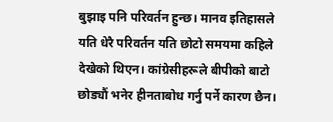बुझाइ पनि परिवर्तन हुन्छ। मानव इतिहासले यति धेरै परिवर्तन यति छोटो समयमा कहिले देखेको थिएन। कांग्रेसीहरूले बीपीको बाटो छोड्यौं भनेर हीनताबोध गर्नु पर्ने कारण छैन।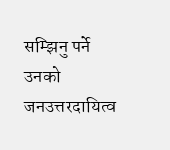सम्झिनु पर्ने उनको जनउत्तरदायित्व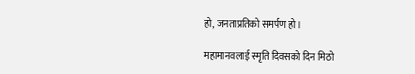हो, जनताप्रतिको समर्पण हो।

महामानवलाई स्मृति दिवसको दिन मिठो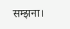सम्झना।